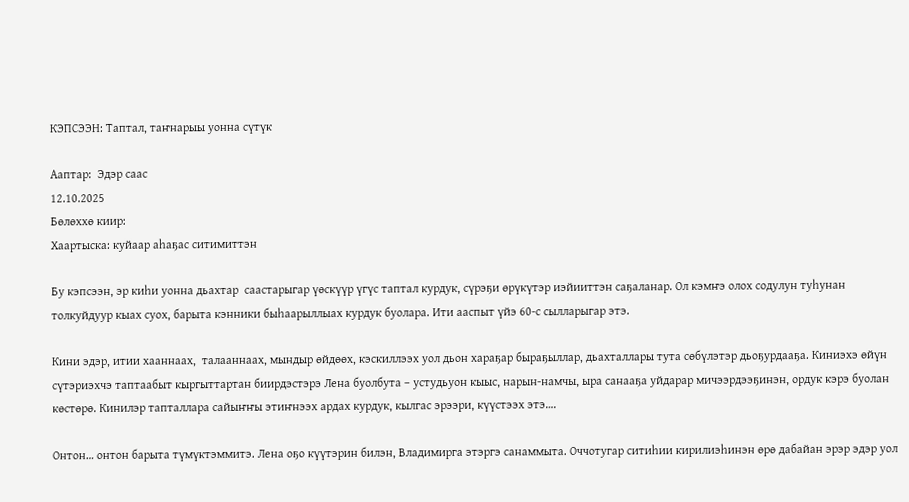КЭПСЭЭН: Таптал, таҥнарыы уонна сүтүк

Ааптар:  Эдэр саас
12.10.2025
Бөлөххө киир:
Хаартыска: куйаар аһаҕас ситимиттэн

Бу кэпсээн, эр киһи уонна дьахтар  саастарыгар үөскүүр үгүс таптал курдук, сүрэҕи өрүкүтэр иэйииттэн саҕаланар. Ол кэмҥэ олох содулун туһунан толкуйдуур кыах суох, барыта кэнники быһаарыллыах курдук буолара. Ити ааспыт үйэ 60-с сылларыгар этэ.

Кини эдэр, итии хааннаах,  талааннаах, мындыр өйдөөх, кэскиллээх уол дьон хараҕар быраҕыллар, дьахталлары тута сөбүлэтэр дьоҕурдааҕа. Киниэхэ өйүн сүтэриэхчэ таптаабыт кыргыттартан биирдэстэрэ Лена буолбута – устудьуон кыыс, нарын-намчы, ыра санааҕа уйдарар мичээрдээҕинэн, ордук кэрэ буолан көстөрө. Кинилэр тапталлара сайыҥҥы этиҥнээх ардах курдук, кылгас эрээри, күүстээх этэ….

Онтон… онтон барыта түмүктэммитэ. Лена оҕо күүтэрин билэн, Владимирга этэргэ санаммыта. Оччотугар ситиһии кирилиэһинэн өрө дабайан эрэр эдэр уол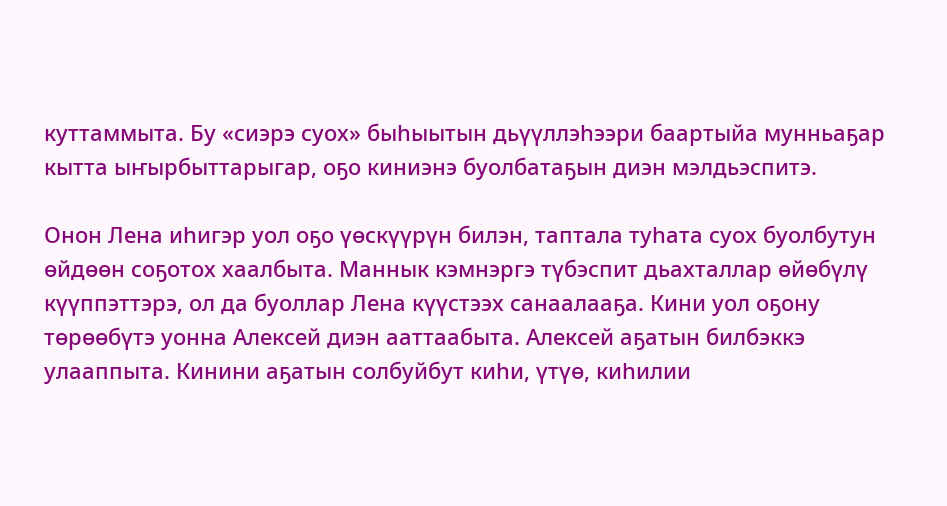куттаммыта. Бу «сиэрэ суох» быһыытын дьүүллэһээри баартыйа мунньаҕар кытта ыҥырбыттарыгар, оҕо киниэнэ буолбатаҕын диэн мэлдьэспитэ.

Онон Лена иһигэр уол оҕо үөскүүрүн билэн, таптала туһата суох буолбутун өйдөөн соҕотох хаалбыта. Маннык кэмнэргэ түбэспит дьахталлар өйөбүлү күүппэттэрэ, ол да буоллар Лена күүстээх санаалааҕа. Кини уол оҕону төрөөбүтэ уонна Алексей диэн ааттаабыта. Алексей аҕатын билбэккэ улааппыта. Кинини аҕатын солбуйбут киһи, үтүө, киһилии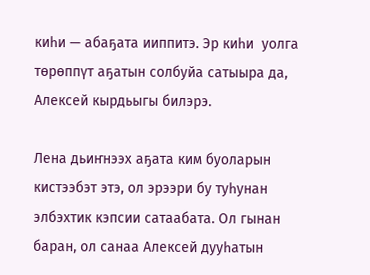киһи — абаҕата ииппитэ. Эр киһи  уолга төрөппүт аҕатын солбуйа сатыыра да, Алексей кырдьыгы билэрэ.

Лена дьиҥнээх аҕата ким буоларын кистээбэт этэ, ол эрээри бу туһунан элбэхтик кэпсии сатаабата. Ол гынан баран, ол санаа Алексей дууһатын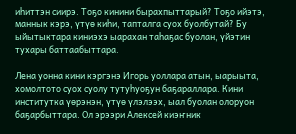иһиттэн сиирэ. Тоҕо кинини бырахпыттарый? Тоҕо ийэтэ, маннык кэрэ, үтүө киһи, тапталга суох буолбутай? Бу ыйытыктара киниэхэ ыарахан таһаҕас буолан, үйэтин тухары баттаабыттара.

Лена уонна кини кэргэнэ Игорь уоллара атын, ыарыыта, хомолтото суох суолу тутуһуоҕун баҕараллара. Кини институтка үөрэнэн, үтүө үлэлээх, ыал буолан олоруон баҕарбыттара. Ол эрээри Алексей киэҥник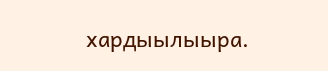хардыылыыра.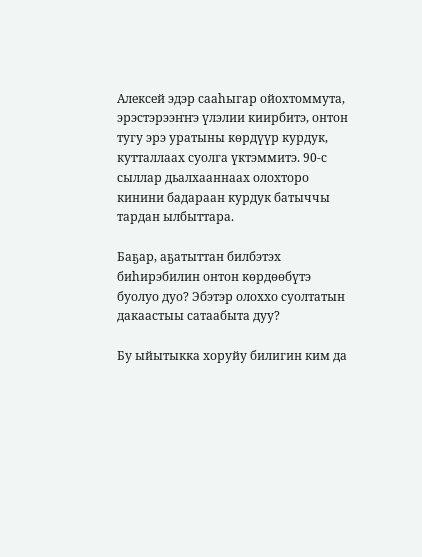Алексей эдэр сааһыгар ойохтоммута, эрэстэрээҥҥэ үлэлии киирбитэ, онтон тугу эрэ уратыны көрдүүр курдук, кутталлаах суолга үктэммитэ. 90-с сыллар дьалхааннаах олохторо кинини бадараан курдук батыччы тардан ылбыттара.

Баҕар, аҕатыттан билбэтэх биһирэбилин онтон көрдөөбүтэ буолуо дуо? Эбэтэр олоххо суолтатын дакаастыы сатаабыта дуу?

Бу ыйытыкка хоруйу билигин ким да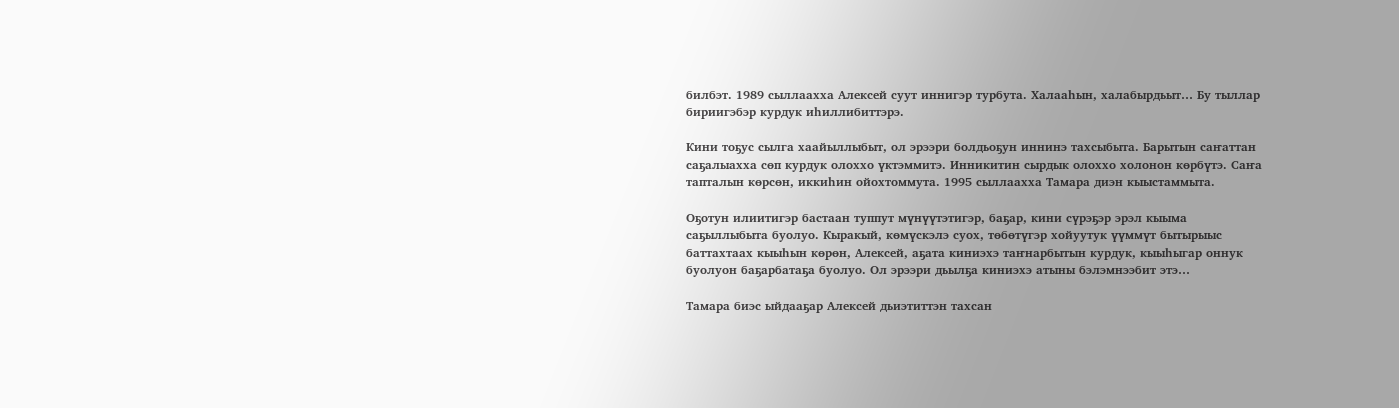билбэт. 1989 сыллаахха Алексей суут иннигэр турбута. Халааһын, халабырдьыт… Бу тыллар бириигэбэр курдук иһиллибиттэрэ.

Кини тоҕус сылга хаайыллыбыт, ол эрээри болдьоҕун иннинэ тахсыбыта. Барытын саҥаттан саҕалыахха сөп курдук олоххо үктэммитэ. Инникитин сырдык олоххо холонон көрбүтэ. Саҥа тапталын көрсөн, иккиһин ойохтоммута. 1995 сыллаахха Тамара диэн кыыстаммыта.

Оҕотун илиитигэр бастаан туппут мүнүүтэтигэр, баҕар, кини сүрэҕэр эрэл кыыма саҕыллыбыта буолуо. Кыракый, көмүскэлэ суох, төбөтүгэр хойуутук үүммүт бытырыыс баттахтаах кыыһын көрөн, Алексей, аҕата киниэхэ таҥнарбытын курдук, кыыһыгар оннук буолуон баҕарбатаҕа буолуо. Ол эрээри дьылҕа киниэхэ атыны бэлэмнээбит этэ…

Тамара биэс ыйдааҕар Алексей дьиэтиттэн тахсан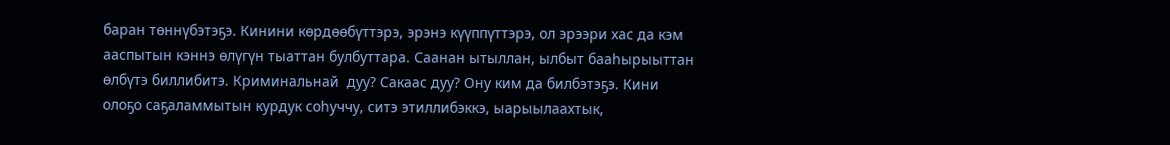баран төннүбэтэҕэ. Кинини көрдөөбүттэрэ, эрэнэ күүппүттэрэ, ол эрээри хас да кэм ааспытын кэннэ өлүгүн тыаттан булбуттара. Саанан ытыллан, ылбыт бааһырыыттан өлбүтэ биллибитэ. Криминальнай  дуу? Сакаас дуу? Ону ким да билбэтэҕэ. Кини олоҕо саҕаламмытын курдук соһуччу, ситэ этиллибэккэ, ыарыылаахтык,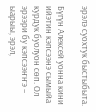эрэлэ суохтук быстыбыта.

Бүгүн Алексей уонна кини ийэтин кэпсээнэ сымыйа курдук буолуон сөп. Ол эрээри бу кэпсээҥҥэ – ыарыы, эрэл,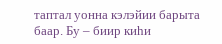таптал уонна кэлэйии барыта баар. Бу – биир киһи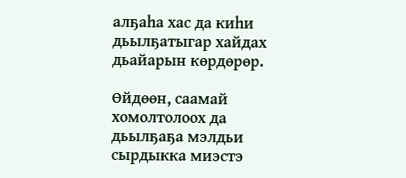алҕаһа хас да киһи дьылҕатыгар хайдах дьайарын көрдөрөр.

Өйдөөн, саамай хомолтолоох да дьылҕаҕа мэлдьи сырдыкка миэстэ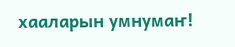хааларын умнумаҥ!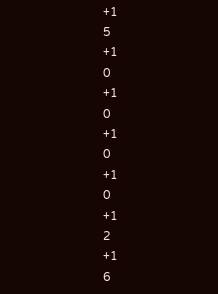+1
5
+1
0
+1
0
+1
0
+1
0
+1
2
+1
6